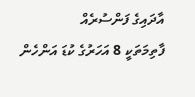އާދައިގެ ފަންސުރެއް
ފާތިމަތަކީ 8 އަހަރުގެ ކުޑަ އަންހެން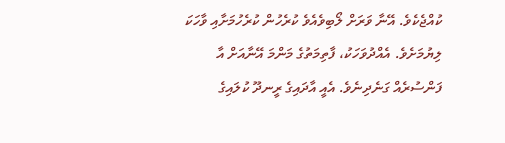ކުއްޖެކެވެ. އޭނާ ވަރަށް ލޯބިވެއެވެ ކުރެހުން ކުރެހުމަށާއި ވާހަކަ ލިޔުމަށެވެ. އެއްދުވަހަކު، ފާތިމަތުގެ މަންމަ އޭނާއަށް އާ ފަންސުރެއް ގަނެދިނެވެ. އެއީ އާދައިގެ ރީނދޫ ކުލައިގެ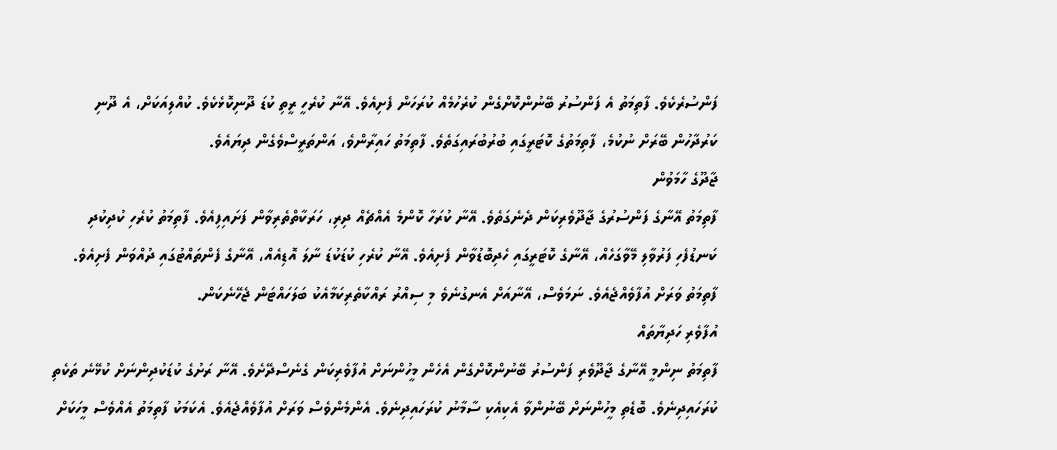ފަންސުރެކެވެ. ފާތިމަތު އެ ފަންސުރު ބޭނުންކޮށްގެން ކުރެހުމެއް ކުރަހަން ފެށިއެވެ. އޭނާ ކުރެހީ ރީތި ކުޑަ ދޫނިކޮޅެކެވެ. ކުއްލިއަކަށް، އެ ދޫނި ކަރުދާހުން ބޭރަށް ނުކުމެ، ފާތިމަތުގެ ކޮޓަރީގައި ބުރުބުރައިގަތެވެ. ފާތިމަތު ހައިރާންވެ، އަންތަރީސްވެގެން ދިޔައެވެ.
ޖާދޫގެ ހާމަވުން
ފާތިމަތު އޭނާގެ ފަންސުރުގެ ޖާދޫވެރިކަން ދެނެގަތެވެ. އޭނާ ކުރަހާ ކޮންމެ އެއްޗެއް ދިރި، ހަރަކާތްތެރިވާން ފަށައިފިއެވެ. ފާތިމަތު ކުރެހި ކުދިކުދި ކަނޑުފެހި ފަރުވާލި މޭވާގަހެއް، އޭނާގެ ކޮޓަރީގައި ހެދިބޮޑުވާން ފެށިއެވެ. އޭނާ ކުރެހި ކުޑަކުޑަ ނާލަ އޮޑިއެއް، އޭނާގެ ފެންތައްޓުގައި ދުއްވަން ފެށިއެވެ. ފާތިމަތު ވަރަށް އުފާވެއްޖެއެވެ. ނަމަވެސް، އޭނާއަށް އެނގުނެވެ މި ސިއްރު ރައްކާތެރިކަމާއެކު ބަލަހައްޓަން ޖެހޭނެކަން.
އުފާވެރި ހަދިޔާތައް
ފާތިމަތު ނިންމީ އޭނާގެ ޖާދޫވެރި ފަންސުރު ބޭނުންކޮށްގެން އެހެން މީހުންނަށް އުފާވެރިކަން ގެނެސްދޭށެވެ. އޭނާ ރަށުގެ ކުޑަކުދިންނަށް ކުޅޭނެ ތަކެތި ކުރަހައިދިނެވެ. ބޮޑެތި މީހުންނަށް ބޭނުންވާ އެކިއެކި ސާމާނު ކުރަހައިދިނެވެ. އެންމެންވެސް ވަރަށް އުފާވެއްޖެއެވެ. އެކަމަކު ފާތިމަތު އެއްވެސް މީހަކަށް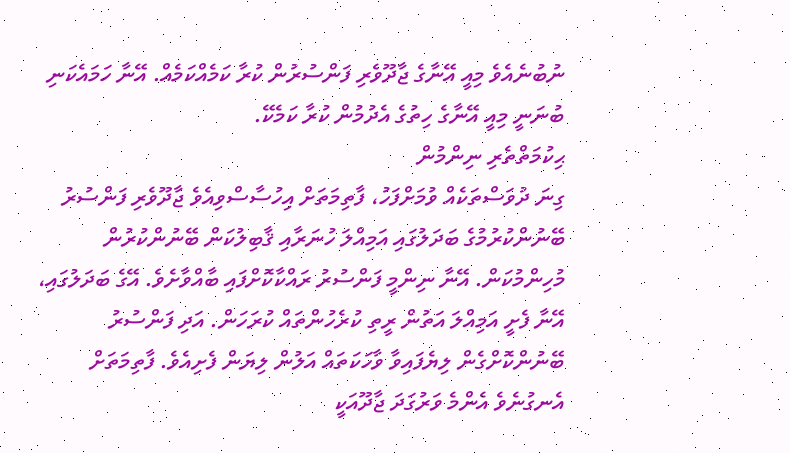ނުބުނެއެވެ މިއީ އޭނާގެ ޖާދޫވެރި ފަންސުރުން ކުރާ ކަމެއްކަމެއް. އޭނާ ހަމައެކަނި ބުނަނީ މިއީ އޭނާގެ ހިތުގެ އެދުމުން ކުރާ ކަމެކޭ.
ޙިކުމަތްތެރި ނިންމުން
ގިނަ ދުވަސްތަކެއް ވުމަށްފަހު، ފާތިމަތަށް އިހުސާސްވިއެވެ ޖާދޫވެރި ފަންސުރު ބޭނުންކުރުމުގެ ބަދަލުގައި އަމިއްލަ ހުނަރާއި ޤާބިލުކަން ބޭނުންކުރުން މުހިންމުކަން. އޭނާ ނިންމީ ފަންސުރު ރައްކާކޮށްފައި ބާއްވާށެވެ. އޭގެ ބަދަލުގައި، އޭނާ ފެށީ އަމިއްލަ އަތުން ރީތި ކުރެހުންތައް ކުރަހަން. އަދި ފަންސުރު ބޭނުންކޮށްގެން ލިޔެފައިވާ ވާހަކަތައް އަލުން ލިޔަން ފެށިއެވެ. ފާތިމަތަށް އެނގުނެވެ އެންމެ ވަރުގަދަ ޖާދޫއަކީ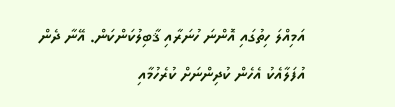އަމިއްލަ ހިތުގައި އޮންނަ ހުނަރާއި ޤާބިލުކަންކަން. އޭނާ ދެން އުފަލާއެކު އެހެން ކުދިންނަށް ކުރެހުމާއި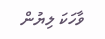ވާހަކަ ލިޔުން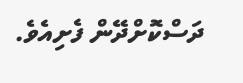ދަސްކޮށްދޭން ފެށިއެވެ.